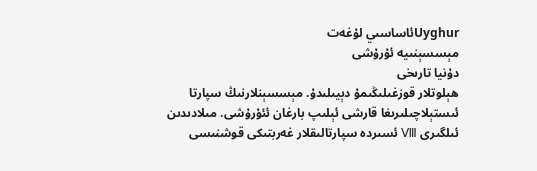Uyghurئاساسىي لۇغەت
مېسسېنىيە ئۇرۇشى
دۇنيا تارىخى
ھېلوتلار قوزغىلىڭىمۇ دېيىلىدۇ. مېسسېنلارنىڭ سپارتا ئىستېلاچىلىرىغا قارشى ئېلىپ بارغان ئئۇرۇشى. مىلادىدىن ئىلگىرى Ⅷ ئسىردە سپارتالىقلار غەربتىكى قوشنىسى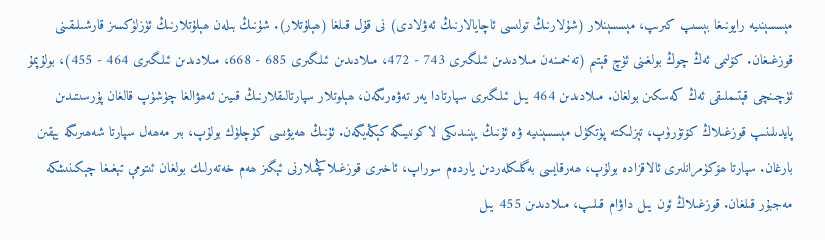مېسسېنىيە رايونىغا بېسىپ كىرىپ، مېسسېنلار (شۇلارنىڭ تولىسى ئاچايالارنىڭ ئەۋلادى) نى قۇل قىلغا (ھېلۇتلار). شۇنىڭ بىلەن ھېلۇتلارنىڭ ئۈزلۈكسىز قارشىلىقىنى قوزغىغان. كۆلىمى ئەڭ چوڭ بولغىنى ئۈچ قېتىم (تەخمىنەن مىلادىدىن ئىلگىرى 743 - 472، مىلادىدىن ئىلگىرى 685 - 668، مىلادىدىن ئىلگىرى 464 - 455)، بولۇپمۇ ئۈچىنچى قېتىملىقى ئەڭ كەسكىن بولغان. مىلادىدىن 464 يىل ئىلگىرى سپارتادا يەر تەۋەرىگەن، ھېلوتلار سپارتالىقلارنىڭ قىيىن ئەھۋالغا چۈشۈپ قالغان پۇرسىتىدىن پايدىلىنىپ قوزغىلاڭ كۆتۈرۈپ، تېزلىكتە پۈتكۈل مېسسېنىيە ۋە ئۇنىڭ يېنىدىكى لاكونىيىگە كېڭەيگەن. ئۇنىڭ ھەيۋىسى كۈچلۈك بولۇپ، بىر مەھەل سپارتا شەھىرىگە يېقىن بارغان. سپارتا ھۆكۈمرانلىرى ئالاقزادە بولۇپ، ھەرقايسى بەگلىكلەردىن ياردەم سوراپ، ئاخىرى قوزغىلاڭچىلارنى ئېگىز ھەم خەتەرلىك بولغان ئىتومې تېغىغا چېكىنىشكە مەجبۇر قىلغان. قوزغىلاڭ ئون يىل داۋام قىلىپ، مىلادىدىن 455 يىل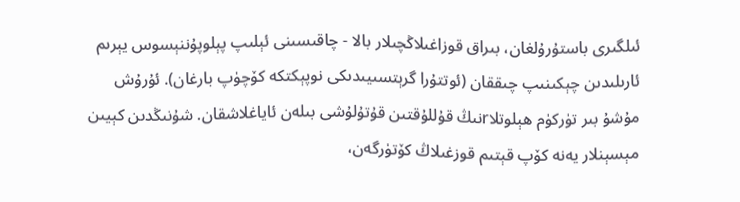ئىلگىرى باستۇرۇلغان، بىراق قوزاغىلاڭچىلار بالا - چاقىسىنى ئېلىپ پېلوپۇننېسوس يېرىم ئارىلىدىن چېكىنىپ چىققان (ئوتتۇرا گرېتسىيىدىكى نوپېكتكە كۆچۈپ بارغان). ئۇرۇش مۇشۇ بىر تۈركۈم ھېلوتلاrنىڭ قۇللۇقتىن قۇتۇلۇشى بىلەن ئاياغلاشقان. شۇنىڭدىن كېيىن مېسېنلار يەنە كۆپ قېتىم قوزغىلاڭ كۆتۈرگەن،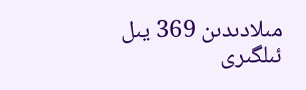مىلادىدىن 369 يىل ئىلگىرى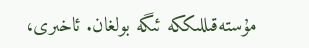مۇستەقىللىككە ئىگە بولغان. ئاخىرى،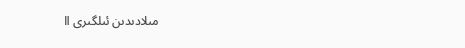مىلادىدىن ئىلگىرى Ⅱ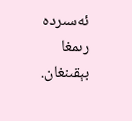ئەسىردە رىمغا بېقىنغان.